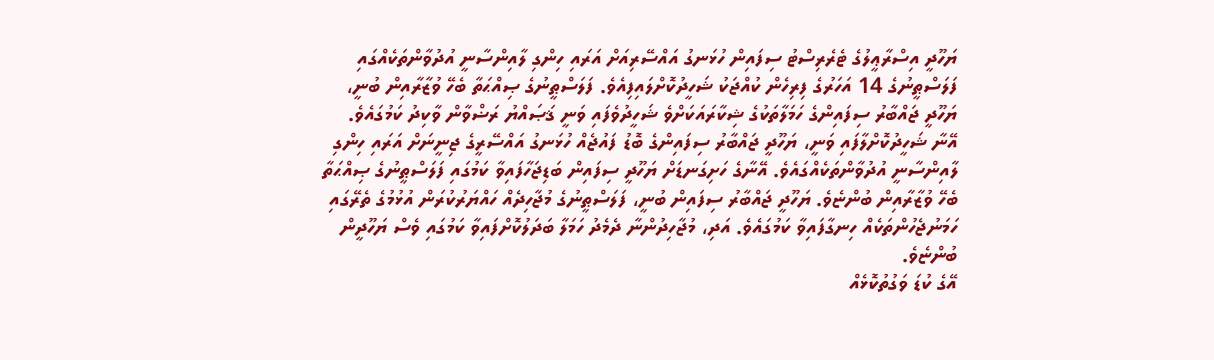ޔަހޫދީ އިސްރާޢީލުގެ ޓެރެރިސްޓު ސިފައިން ހުޅަނގު އައްސޭރިއަށް އަރައި ހިންގި ލާއިންސާނީ އުދުވާންތަކެއްގައި ފަލަސްޠީނުގެ 14 އަހަރުގެ ފިރިހެން ކުއްޖަކު ޝަހީދުކޮށްލައިފިއެވެ. ފަލަސްޠީނުގެ ޞިއްޙަތާ ބެހޭ ވުޒާރާއިން ބުނީ، ޔަހޫދީ ޖައްބާރު ސިފައިންގެ ހަމަލާތަކުގެ ޝިކާރައަކަށްވެ ޝަހީދުވެފައި ވަނީ ޤަޞައްޔު ރަޟްވާން ވާކިދު ކަމުގައެވެ.
އޭނާ ޝަހީދުކޮށްލާފައި ވަނީ، ޔަހޫދީ ޖައްބާރު ސިފައިންގެ ބޮޑު ފައުޖެއް ހުޅަނގު އައްސޭރީގެ ޖިނީނަށް އަރައި ހިންގި ލާއިންސާނީ އުދުވާންތަކެއްގައެވެ. އޭނާގެ ހަށިގަނޑަށް ޔަހޫދީ ސިފައިން ބަޑިޖަހާފައިވާ ކަމުގައި ފަލަސްޠީނުގެ ޞިއްޙަތާ ބެހޭ ވުޒާރާއިން ބުންޏެވެ. ޔަހޫދީ ޖައްބާރު ސިފައިން ބުނީ، ފަލަސްޠީނުގެ މުޖާހިދެއް ހައްޔަރުކުރަން އުޅުމުގެ ތެރޭގައި ހަމަނުޖެހުންތަކެއް ހިނގާފައިވާ ކަމުގައެވެ. އަދި، މުޖާހިދުންނާ ދެމެދު ހަމަލާ ބަދަލުކޮށްފައިވާ ކަމުގައި ވެސް ޔަހޫދީން ބުންޏެވެ.
އޭގެ ކުޑަ ވަގުތުކޮޅެއް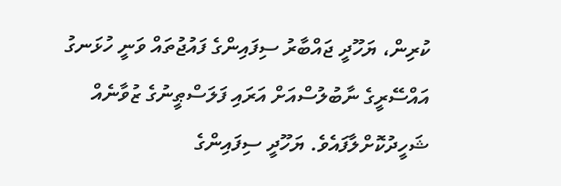ކުރިން، ޔަހޫދީ ޖައްބާރު ސިފައިންގެ ފައުޖުތައް ވަނީ ހުޅަނގު އައްސޭރީގެ ނާބުލުސްއަށް އަރައި ފަލަސްޠީނުގެ ޒުވާނެއް ޝަހީދުކޮށްލާފައެވެ. ޔަހޫދީ ސިފައިންގެ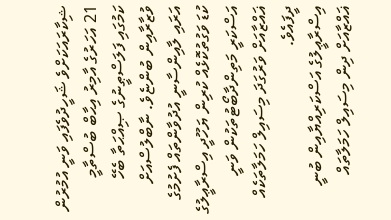ޝިކާރައަކަށްވެ ޝަހީދުވެފައި ވަނީ އުމުރުން 21 އަހަރުގެ އާމިރު އިޙާބް ބުސްތާމީ ކަމުގައި ފަލަސްޠީނުގެ ޞިއްޙަތާ ބެހޭ ވުޒާރާއިން ބުންޏެވެ. ނާބްލުސްއަށް އަރައި ލާއިންސާނީ އުދުވާންތައް ފެށުމުގެ ކުޑަ ވަގުތުކޮޅެއް ކުރިން ޔަހޫދީ އިސްރާޢީލުގެ އަސްކަރީ މަތިންދާބޯޓުތަކުން ވަނީ ޣައްޒާއަށް ވަރުގަދަ މިސައިލް ހަމަލާތަކެއް ދީފައެވެ.
އިސްރާޢީލުގެ އަސްކަރިއްޔާއިން ބުނީ ޣައްޒާއަށް ދިން މިސައިލް ހަމަލާތައް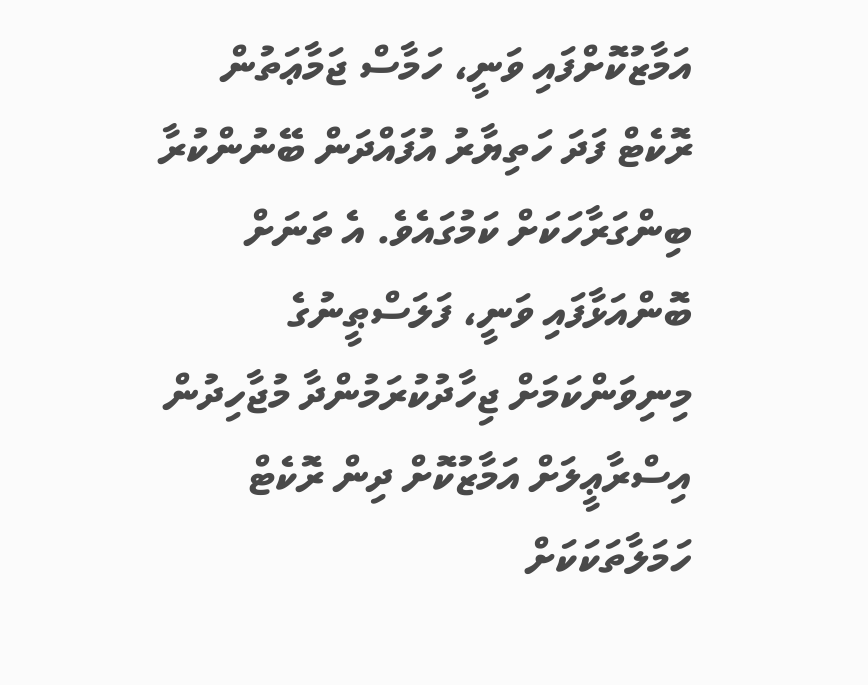އަމާޒުކޮށްފައި ވަނީ، ހަމާސް ޖަމާޢަތުން ރޮކެޓް ފަދަ ހަތިޔާރު އުފައްދަން ބޭނުންކުރާ ބިންގަރާހަކަށް ކަމުގައެވެ. އެ ތަނަށް ބޮންއަޅާފައި ވަނީ، ފަލަސްޠީނުގެ މިނިވަންކަމަށް ޖިހާދުކުރަމުންދާ މުޖާހިދުން އިސްރާޢީލަށް އަމާޒުކޮށް ދިން ރޮކެޓް ހަމަލާތަކަކަށް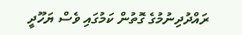ރައްދުދިނުމުގެ ގޮތުން ކަމުގައި ވެސް ޔަހޫދީ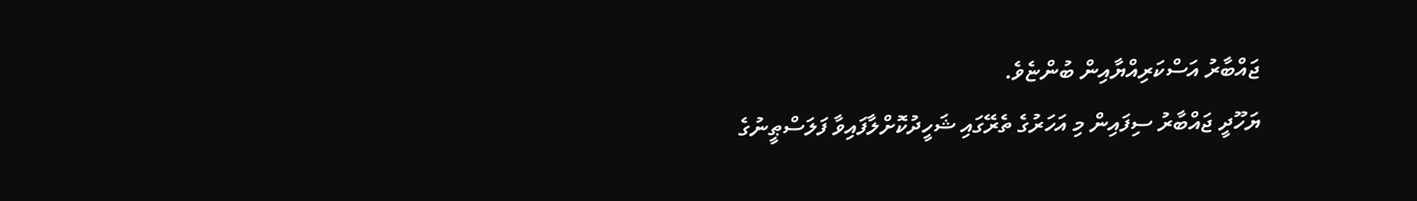ޖައްބާރު އަސްކަރިއްޔާއިން ބުންޏެވެ.
ޔަހޫދީ ޖައްބާރު ސިފައިން މި އަހަރުގެ ތެރޭގައި ޝަހީދުކޮށްލާފައިވާ ފަލަސްޠީނުގެ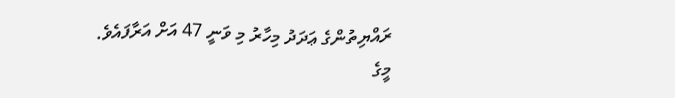ރައްޔިތުންގެ ޢަދަދު މިހާރު މި ވަނީ 47 އަށް އަރާފައެވެ. މީގެ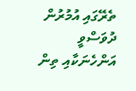ތެރޭގައި އުމުރުން ދުވަސްވީ އަންހެނަކާއި ތިން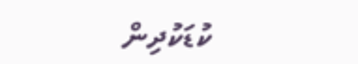ކުޑަކުދިން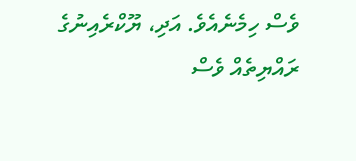ވެސް ހިމެނެއެވެ. އަދި، ޔޫކްރެއިނުގެ ރައްޔިތެއް ވެސް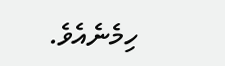ހިމެނެއެވެ.